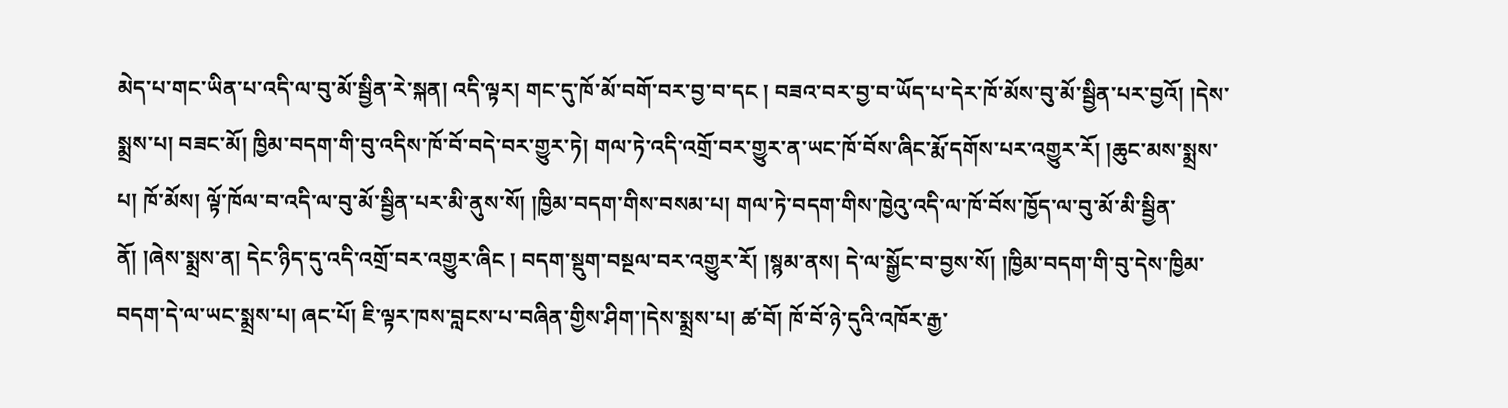མེད་པ་གང་ཡིན་པ་འདི་ལ་བུ་མོ་སྦྱིན་རེ་སྐན། འདི་ལྟར། གང་དུ་ཁོ་མོ་བགོ་བར་བྱ་བ་དང ། བཟའ་བར་བྱ་བ་ཡོད་པ་དེར་ཁོ་མོས་བུ་མོ་སྦྱིན་པར་བྱའོ། །དེས་སྨྲས་པ། བཟང་མོ། ཁྱིམ་བདག་གི་བུ་འདིས་ཁོ་བོ་བདེ་བར་གྱུར་ཏེ། གལ་ཏེ་འདི་འགྲོ་བར་གྱུར་ན་ཡང་ཁོ་བོས་ཞིང་རྨོ་དགོས་པར་འགྱུར་རོ། །ཆུང་མས་སྨྲས་པ། ཁོ་མོས། ལྟོ་ཁོལ་བ་འདི་ལ་བུ་མོ་སྦྱིན་པར་མི་ནུས་སོ། །ཁྱིམ་བདག་གིས་བསམ་པ། གལ་ཏེ་བདག་གིས་ཁྱེའུ་འདི་ལ་ཁོ་བོས་ཁྱོད་ལ་བུ་མོ་མི་སྦྱིན་ནོ། །ཞེས་སྨྲས་ན། དེང་ཉིད་དུ་འདི་འགྲོ་བར་འགྱུར་ཞིང ། བདག་སྡུག་བསྔལ་བར་འགྱུར་རོ། །སྙམ་ནས། དེ་ལ་སྒྱོང་བ་བྱས་སོ། །ཁྱིམ་བདག་གི་བུ་དེས་ཁྱིམ་བདག་དེ་ལ་ཡང་སྨྲས་པ། ཞང་པོ། ཇི་ལྟར་ཁས་བླངས་པ་བཞིན་གྱིས་ཤིག་།དེས་སྨྲས་པ། ཚ་བོ། ཁོ་བོ་ཉེ་དུའི་འཁོར་རྒྱ་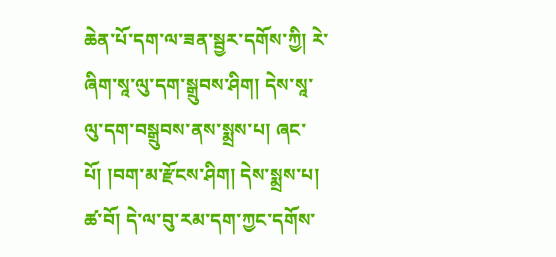ཆེན་པོ་དག་ལ་ཟན་སྦྱར་དགོས་ཀྱི། རེ་ཞིག་སཱ་ལུ་དག་སྒྲུབས་ཤིག། དེས་སཱ་ལུ་དག་བསྒྲུབས་ནས་སྨྲས་པ། ཞང་པོ། །བག་མ་རྫོངས་ཤིག། དེས་སྨྲས་པ། ཚ་བོ། དེ་ལ་བུ་རམ་དག་ཀྱང་དགོས་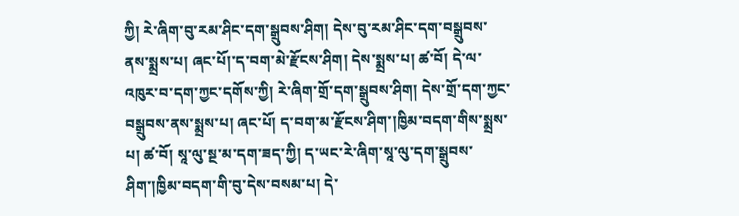ཀྱི། རེ་ཞིག་བུ་རམ་ཤིང་དག་སྒྲུབས་ཤིག། དེས་བུ་རམ་ཤིང་དག་བསྒྲུབས་ནས་སྨྲས་པ། ཞང་པོ།་ད་བག་མེ་རྫོངས་ཤིག། དེས་སྨྲས་པ། ཚ་བོ། དེ་ལ་འཁུར་བ་དག་ཀྱང་དགོས་ཀྱི། རེ་ཞིག་གྲོ་དག་སྒྲུབས་ཤིག། དེས་གྲོ་དག་ཀྱང་བསྒྲུབས་ནས་སྨྲས་པ། ཞང་པོ། ད་བག་མ་རྫོངས་ཤིག་།ཁྱིམ་བདག་གིས་སྨྲས་པ། ཚ་བོ། སཱ་ལུ་སྔ་མ་དག་ཟད་ཀྱི། ད་ཡང་རེ་ཞིག་སཱ་ལུ་དག་སྒྲུབས་ཤིག་།ཁྱིམ་བདག་གི་བུ་དེས་བསམ་པ། དེ་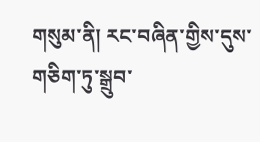གསུམ་ནི། རང་བཞིན་གྱིས་དུས་གཅིག་ཏུ་སྒྲུབ་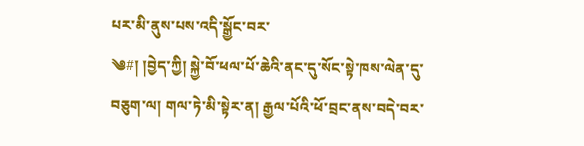པར་མི་ནུས་པས་འདི་སྒྱོང་བར་
༄#། །བྱེད་ཀྱི། སྐྱེ་བོ་ཕལ་པོ་ཆེའི་ནང་དུ་སོང་སྟེ་ཁས་ལེན་དུ་བཅུག་ལ། གལ་ཏེ་མི་སྟེར་ན། རྒྱལ་པོའི་ཕོ་བྲང་ནས་བདེ་བར་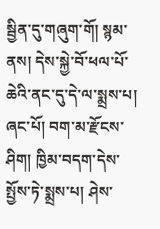སྦྱིན་དུ་གཞུག་གོ། སྙམ་ནས། དེས་སྐྱེ་བོ་ཕལ་པོ་ཆེའི་ནང་དུ་དེ་ལ་སྨྲས་པ། ཞང་པོ། བག་མ་རྫོངས་ཤིག། ཁྱིམ་བདག་དེས་སྤྱོས་ཏེ་སྨྲས་པ། ཤེས་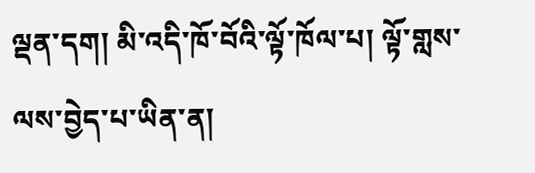ལྡན་དག། མི་འདི་ཁོ་བོའི་ལྟོ་ཁོལ་པ། ལྟོ་གླས་ལས་བྱེད་པ་ཡིན་ན།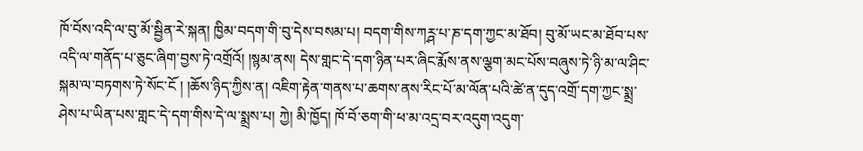ཁོ་བོས་འདི་ལ་བུ་མོ་སྦྱིན་རེ་སྐན། ཁྱིམ་བདག་གི་བུ་དེས་བསམ་པ། བདག་གིས་ཀཪྴ་པ་ཎ་དག་ཀྱང་མ་ཐོབ། བུ་མོ་ཡང་མ་ཐོབ་པས་འདི་ལ་གནོད་པ་ཅུང་ཞིག་བྱས་ཏེ་འགྲོའོ། །སྙམ་ནས། དེས་གླང་དེ་དག་ཉིན་པར་ཞིང་རྨོས་ནས་ལྕག་མང་པོས་བཞུས་ཏེ་ཉི་མ་ལ་ཤིང་སྐམ་ལ་བཏགས་ཏེ་སོང་ངོ ། །ཆོས་ཉིད་ཀྱིས་ན། འཇིག་རྟེན་གནས་པ་ཆགས་ནས་རིང་པོ་མ་ལོན་པའི་ཚེ་ན་དུད་འགྲོ་དག་ཀྱང་སྨྲ་ཤེས་པ་ཡིན་པས་གླང་དེ་དག་གིས་དེ་ལ་སྨྲས་པ། ཀྱེ། མི་ཁྱོད། ཁོ་བོ་ཅག་གི་ཕ་མ་འདྲ་བར་འདུག་འདུག་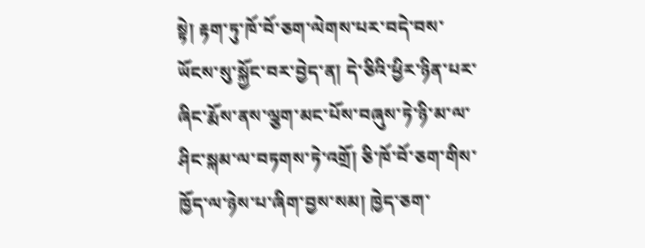སྟེ། རྟག་ཏུ་ཁོ་བོ་ཅག་ལེགས་པར་བདེ་བས་ཡོངས་སུ་སྐྱོང་བར་བྱེད་ན། དེ་ཅིའི་ཕྱིར་ཉིན་པར་ཞིང་རྨོས་ནས་ལྕག་མང་པོས་བཞུས་ཏེ་ཉི་མ་ལ་ཤིང་སྐམ་ལ་བཏགས་ཏེ་འགྲོ། ཅི་ཁོ་བོ་ཅག་གིས་ཁྱོད་ལ་ཉེས་པ་ཞིག་བྱས་སམ། ཁྱེད་ཅག་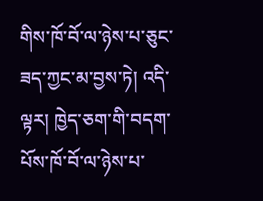གིས་ཁོ་བོ་ལ་ཉེས་པ་ཅུང་ཟད་ཀྱང་མ་བྱས་ཏེ། འདི་ལྟར། ཁྱེད་ཅག་གི་བདག་པོས་ཁོ་བོ་ལ་ཉེས་པ་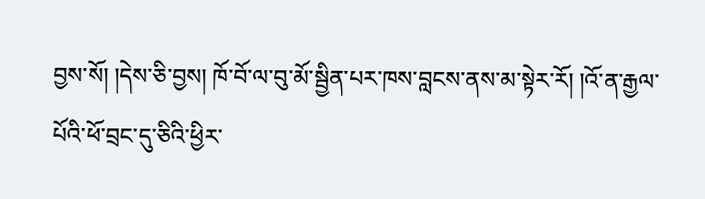བྱས་སོ། །དེས་ཅི་བྱས། ཁོ་བོ་ལ་བུ་མོ་སྦྱིན་པར་ཁས་བླངས་ནས་མ་སྟེར་རོ། །འོ་ན་རྒྱལ་པོའི་ཕོ་བྲང་དུ་ཅིའི་ཕྱིར་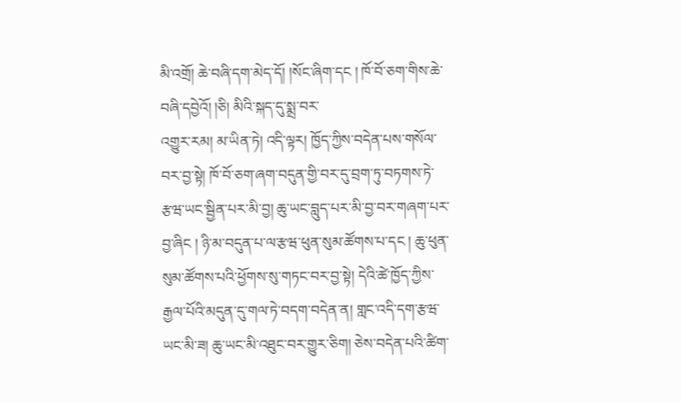མི་འགྲོ། ཆེ་བཞི་དག་མེད་དོ། །སོང་ཞིག་དང ། ཁོ་བོ་ཅག་གིས་ཆེ་བཞི་དབྱེའོ། །ཅི། མིའི་སྐད་དུ་སྨྲ་བར་
འགྱུར་རམ། མ་ཡིན་ཏེ། འདི་ལྟར། ཁྱོད་ཀྱིས་བདེན་པས་གསོལ་བར་བྱ་སྟེ། ཁོ་བོ་ཅག་ཞག་བདུན་གྱི་བར་དུ་བྲག་ཏུ་བཏགས་ཏེ་རྩཝ་ཡང་སྦྱིན་པར་མི་བྱ། ཆུ་ཡང་བླུད་པར་མི་བྱ་བར་གཞག་པར་བྱ་ཞིང ། ཉི་མ་བདུན་པ་ལ་རྩཝ་ཕུན་སུམ་ཚོགས་པ་དང ། ཆུ་ཕུན་སུམ་ཚོགས་པའི་ཕྱོགས་སུ་གཏང་བར་བྱ་སྟེ། དེའི་ཚེ་ཁྱོད་ཀྱིས་རྒྱལ་པོའི་མདུན་དུ་གལ་ཏེ་བདག་བདེན་ན། གླང་འདི་དག་རྩཝ་ཡང་མི་ཟ། ཆུ་ཡང་མི་འཐུང་བར་གྱུར་ཅིག། ཅེས་བདེན་པའི་ཚིག་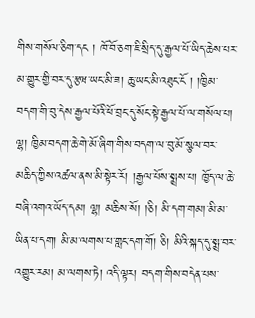གིས་གསོལ་ཅིག་དང ། ཁོ་བོ་ཅག་ཇི་སྲིད་དུ་རྒྱལ་པོ་ཡིད་ཆེས་པར་མ་གྱུར་གྱི་བར་དུ་རྩཝ་ཡང་མི་ཟ། ཆུ་ཡང་མི་འཐུང་ངོ ། །ཁྱིམ་བདག་གི་བུ་དེས་རྒྱལ་པོའི་ཕོ་བྲང་དུ་སོང་སྟེ་རྒྱལ་པོ་ལ་གསོལ་པ། ལྷ། ཁྱིམ་བདག་ཆེ་གེ་མོ་ཞིག་གིས་བདག་ལ་བུ་མོ་སྩལ་བར་མཆིད་ཀྱིས་འཚལ་ནས་མི་སྟེར་རོ། །རྒྱལ་པོས་སྨྲས་པ། ཁྱོད་ལ་ཆེ་བཞི་འགའ་ཡོད་དམ། ལྷ། མཆིས་སོ། །ཅི། མི་དག་གམ།་མི་མ་ཡིན་པ་དག། མི་མ་ལགས་པ་གླང་དག་གོ། ཅི། མིའི་སྐད་དུ་སྨྲ་བར་འགྱུར་རམ། མ་ལགས་ཏེ། འདི་ལྟར། བདག་གིས་བདེན་པས་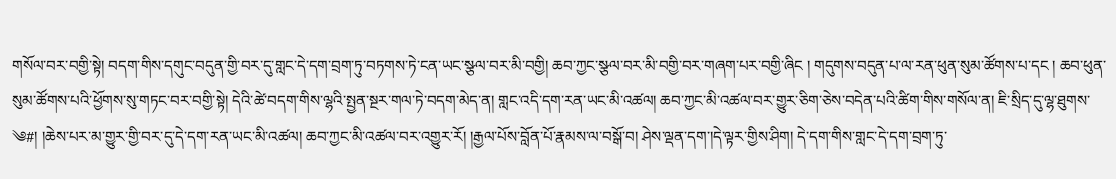གསོལ་བར་བགྱི་སྟེ། བདག་གིས་དགུང་བདུན་གྱི་བར་དུ་གླང་དེ་དག་བྲག་ཏུ་བཏགས་ཏེ་ངན་ཡང་སྩལ་བར་མི་བགྱི། ཆབ་ཀྱང་སྩལ་བར་མི་བགྱི་བར་གཞག་པར་བགྱི་ཞིང ། གདུགས་བདུན་པ་ལ་རན་ཕུན་སུམ་ཚོགས་པ་དང ། ཆབ་ཕུན་སུམ་ཚོགས་པའི་ཕྱོགས་སུ་གཏང་བར་བགྱི་སྟེ། དེའི་ཚེ་བདག་གིས་ལྷའི་སྤྱན་སྔར་གལ་ཏེ་བདག་མེད་ན། གླང་འདི་དག་རན་ཡང་མི་འཚལ། ཆབ་ཀྱང་མི་འཚལ་བར་གྱུར་ཅིག་ཅེས་བདེན་པའི་ཚིག་གིས་གསོལ་ན། ཇི་སྲིད་དུ་ལྷ་ཐུགས་
༄#། །ཆེས་པར་མ་གྱུར་གྱི་བར་དུ་དེ་དག་རན་ཡང་མི་འཚལ། ཆབ་ཀྱང་མི་འཚལ་བར་འགྱུར་རོ། །རྒྱལ་པོས་བློན་པོ་རྣམས་ལ་བསྒོ་བ། ཤེས་ལྡན་དག་།དེ་ལྟར་གྱིས་ཤིག། དེ་དག་གིས་གླང་དེ་དག་བྲག་ཏུ་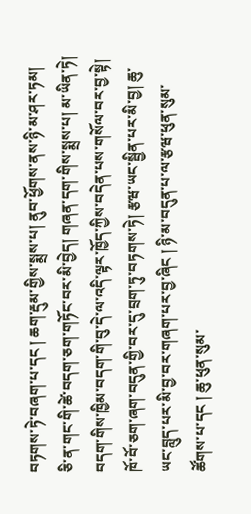བཏགས་ཏེ་བཞག་པ་དང ། ཆག་རྡུམ་གྱིས་སྨྲས་པ། ནུབ་ཕྱོགས་ནས་ཉི་མ་ཤར་ཏམ། ཅི་ན་གང་གི་ཚེ་བདག་ཅག་གཏོང་བར་མི་བྱེད། གཞན་དག་གིས་སྨྲས་པ། མ་ཡིན་ཏེ། བདག་གིས་ཁྱིམ་བདག་གི་བུ་དེ་ལ་འདི་ལྟར་ཁྱོད་ཀྱིས་བདེན་པས་གསོལ་བར་བྱ་སྟེ། ཁོ་བོ་ཅག་ཞག་བདུན་གྱི་བར་དུ་བྲག་ཏུ་བཏགས་ཏེ། རྩཝ་ཡང་སྦྱིན་པར་མི་བྱ། ཆུ་ཡང་བླུད་པར་མི་བྱ་བར་གཞག་པར་བྱ་ཞིང ། ཉི་མ་བདུན་པ་ལ་རྩཝ་ཕུན་སུམ་ཚོགས་པ་དང ། ཆུ་ཕུན་སུམ་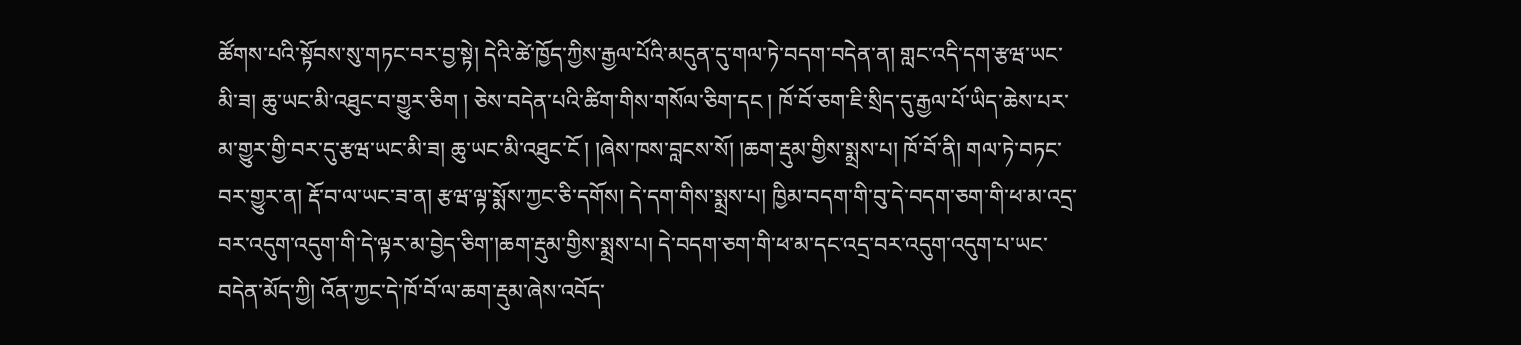ཚོགས་པའི་སྟོབས་སུ་གཏང་བར་བྱ་སྟེ། དེའི་ཚེ་ཁྱོད་ཀྱིས་རྒྱལ་པོའི་མདུན་དུ་གལ་ཏེ་བདག་བདེན་ན། གླང་འདི་དག་རྩཝ་ཡང་མི་ཟ། ཆུ་ཡང་མི་འཐུང་བ་གྱུར་ཅིག ། ཅེས་བདེན་པའི་ཚིག་གིས་གསོལ་ཅིག་དང ། ཁོ་བོ་ཅག་ཇི་སྲིད་དུ་རྒྱལ་པོ་ཡིད་ཆེས་པར་མ་གྱུར་གྱི་བར་དུ་རྩཝ་ཡང་མི་ཟ། ཆུ་ཡང་མི་འཐུང་ངོ ། །ཞེས་ཁས་བླངས་སོ། །ཆག་རྡུམ་གྱིས་སྨྲས་པ། ཁོ་བོ་ནི། གལ་ཏེ་བཏང་བར་གྱུར་ན། རྡོ་བ་ལ་ཡང་ཟ་ན། རྩཝ་ལྟ་སྨོས་ཀྱང་ཅི་དགོས། དེ་དག་གིས་སྨྲས་པ། ཁྱིམ་བདག་གི་བུ་དེ་བདག་ཅག་གི་ཕ་མ་འདྲ་བར་འདུག་འདུག་གི་དེ་ལྟར་མ་བྱེད་ཅིག་།ཆག་རྡུམ་གྱིས་སྨྲས་པ། དེ་བདག་ཅག་གི་ཕ་མ་དང་འདྲ་བར་འདུག་འདུག་པ་ཡང་བདེན་མོད་ཀྱི། འོན་ཀྱང་དེ་ཁོ་བོ་ལ་ཆག་རྡུམ་ཞེས་འབོད་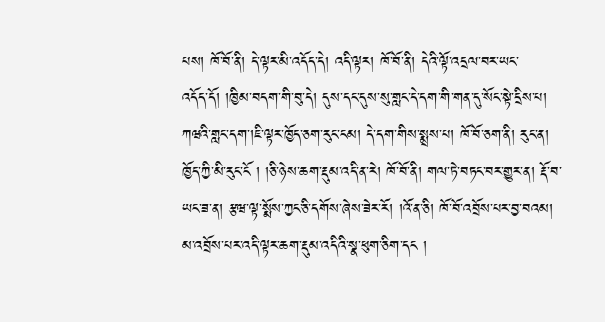པས། ཁོ་བོ་ནི། དེ་ལྟར་མི་འདོད་དེ། འདི་ལྟར། ཁོ་བོ་ནི། དེའི་ལྟོ་འདྲལ་བར་ཡང་
འདོད་དོ། །ཁྱིམ་བདག་གི་བུ་དེ། དུས་དང་དུས་སུ་གླང་དེ་དག་གི་གན་དུ་སོང་སྟེ་དྲིས་པ། ཀཝའི་གླང་དག་།ཇི་ལྟར་ཁྱོད་ཅག་རུང་ངམ། དེ་དག་གིས་སྨྲས་པ། ཁོ་བོ་ཅག་ནི། རུང་ན། ཁྱོད་ཀྱི་མི་རུང་ངོ ། །ཅི་ཉེས་ཆག་རྡུམ་འདི་ན་རེ། ཁོ་བོ་ནི། གལ་ཏེ་བཏང་བར་གྱུར་ན། རྡོ་བ་ཡང་ཟ་ན། རྩཝ་ལྟ་སྨོས་ཀྱང་ཅི་དགོས་ཞེས་ཟེར་རོ། །འོ་ན་ཅི། ཁོ་བོ་འབྲོས་པར་བྱ་བའམ། མ་འབྲོས་པར་འདི་ལྟར་ཆག་རྡུམ་འདིའི་སྣ་ཕུག་ཅིག་དང །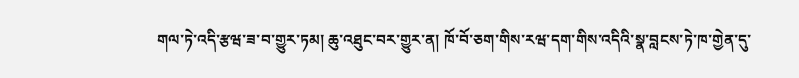གལ་ཏེ་འདི་རྩཝ་ཟ་བ་གྱུར་ཏམ། ཆུ་འཐུང་བར་གྱུར་ན། ཁོ་བོ་ཅག་གིས་རཝ་དག་གིས་འདིའི་སྣ་བླངས་ཏེ་ཁ་གྱེན་དུ་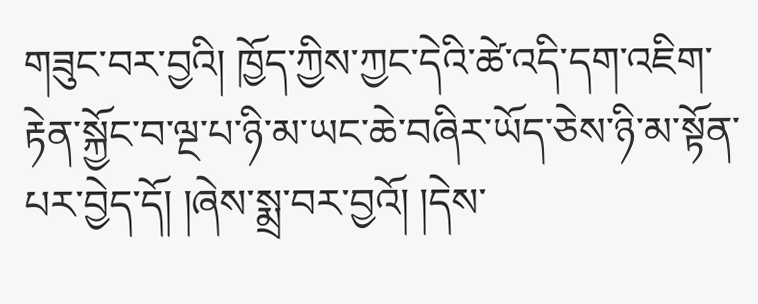གཟུང་བར་བྱའི། ཁྱོད་ཀྱིས་ཀྱང་དེའི་ཚེ་འདི་དག་འཇིག་རྟེན་སྐྱོང་བ་ལྔ་པ་ཉི་མ་ཡང་ཆེ་བཞིར་ཡོད་ཅེས་ཉི་མ་སྟོན་པར་བྱེད་དོ། །ཞེས་སྨྲ་བར་བྱའོ། །དེས་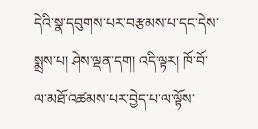དེའི་སྣ་དབུགས་པར་བརྩམས་པ་དང་དེས་སྨྲས་པ། ཤེས་ལྡན་དག། འདི་ལྟར། ཁོ་བོ་ལ་མཐོ་འཚམས་པར་བྱེད་པ་ལ་ལྟོས་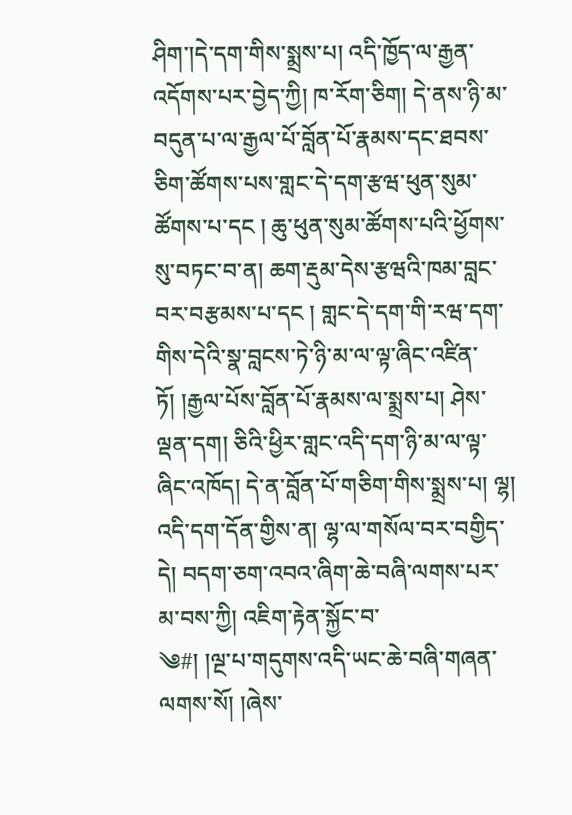ཤིག་།དེ་དག་གིས་སྨྲས་པ། འདི་ཁྱོད་ལ་རྒྱན་འདོགས་པར་བྱེད་ཀྱི། ཁ་རོག་ཅིག། དེ་ནས་ཉི་མ་བདུན་པ་ལ་རྒྱལ་པོ་བློན་པོ་རྣམས་དང་ཐབས་ཅིག་ཚོགས་པས་གླང་དེ་དག་རྩཝ་ཕུན་སུམ་ཚོགས་པ་དང ། ཆུ་ཕུན་སུམ་ཚོགས་པའི་ཕྱོགས་སུ་བཏང་བ་ན། ཆག་རྡུམ་དེས་རྩཝའི་ཁམ་བླང་བར་བརྩམས་པ་དང ། གླང་དེ་དག་གི་རཝ་དག་གིས་དེའི་སྣ་བླངས་ཏེ་ཉི་མ་ལ་ལྟ་ཞིང་འཛིན་ཏོ། །རྒྱལ་པོས་བློན་པོ་རྣམས་ལ་སྨྲས་པ། ཤེས་ལྡན་དག། ཅིའི་ཕྱིར་གླང་འདི་དག་ཉི་མ་ལ་ལྟ་ཞིང་འཁོད། དེ་ན་བློན་པོ་གཅིག་གིས་སྨྲས་པ། ལྷ། འདི་དག་དོན་གྱིས་ན། ལྷ་ལ་གསོལ་བར་བགྱིད་དེ། བདག་ཅག་འབའ་ཞིག་ཆེ་བཞི་ལགས་པར་མ་བས་ཀྱི། འཇིག་རྟེན་སྐྱོང་བ་
༄#། །ལྔ་པ་གདུགས་འདི་ཡང་ཆེ་བཞི་གཞན་ལགས་སོ། །ཞེས་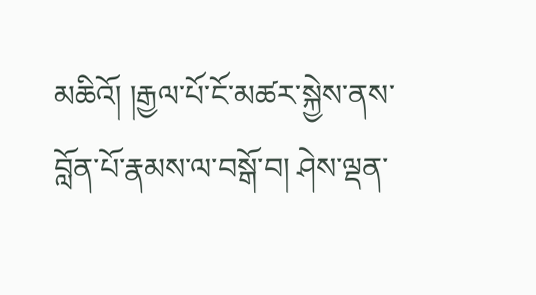མཆིའོ། །རྒྱལ་པོ་ངོ་མཚར་སྐྱེས་ནས་བློན་པོ་རྣམས་ལ་བསྒོ་བ། ཤེས་ལྡན་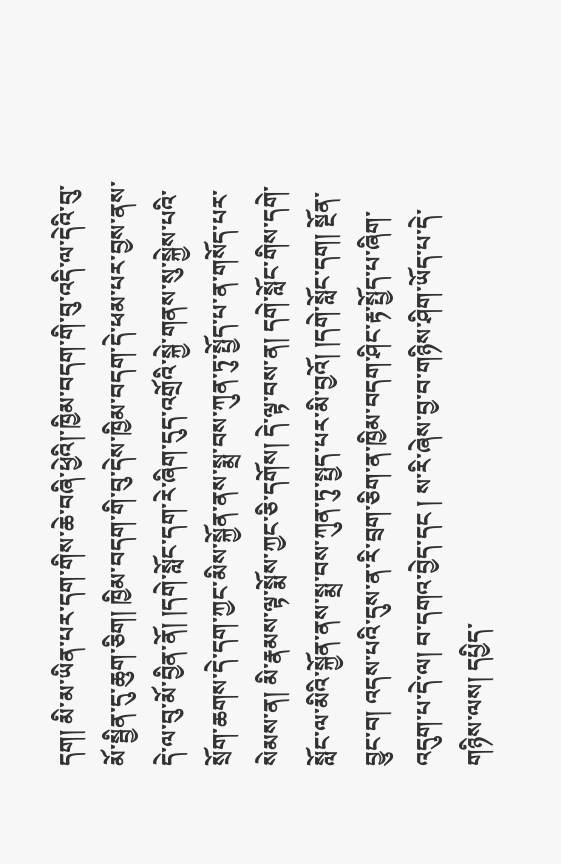དག། མི་མ་ཡིན་པར་དག་གིས་ཆེ་བཞི་ཕྱེའི།་ཁྱིམ་བདག་གི་བུ་འདི་ལ་དེའི་བུ་མོ་སྦྱིན་དུ་ཆུག་ཅིག། ཁྱིམ་བདག་གི་བུ་དེས་ཁྱིམ་བདག་དེ་ཕམ་པར་བྱས་ནས་དེ་ལ་བུ་མོ་བྱིན་ནོ། །དགེ་སློང་དག་རེ་ཞིག་དུད་འགྲོའི་སྐྱེ་གནས་སུ་སྐྱེས་པའི་སྲོག་ཆགས་དེ་དག་ཀྱང་མིས་སྐྱོན་ནས་སྨྲ་བས་ཀུན་ཏུ་སྤྱོད་པ་ན་གསོད་པར་སེམས་ན། མི་རྣམས་ལྟ་སྨོས་ཀྱང་ཅི་དགོས། དེ་ལྟ་བས་ན། དགེ་སློང་གིས་དགེ་སློང་ལ་མིའི་སྐྱོན་ནས་སྨྲ་བས་ཀུན་ཏུ་སྤྱད་པར་མི་བྱའོ། །དགེ་སློང་དག། སྔོན་བྱུང་བ། འདས་པའི་དུས་ན་རི་བྲག་ཅིག་ན་ཁྱིམ་བདག་ཤིང་རྟ་སྤྱོད་པ་ཞིག་འདུག་པ་དེ་ལ། བ་དགའ་བྱེད་དང ། ས་རི་ཞེས་བྱ་བ་གཉིས་ཤིག་ཡོད་པ་དེ་གཉིས་ལས། དཔྱིད་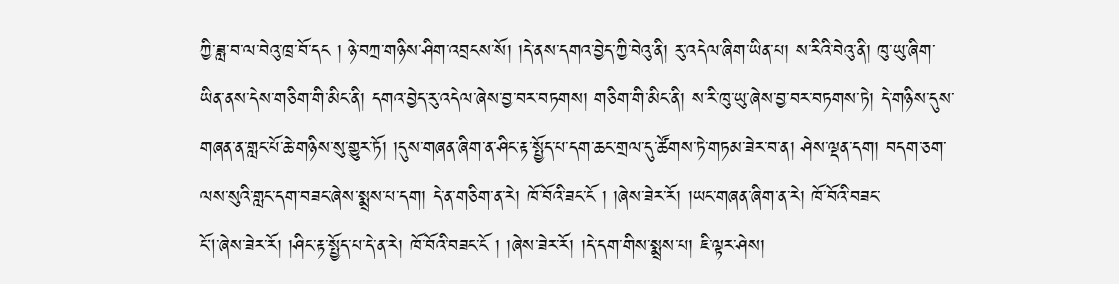ཀྱི་ཟླ་བ་ལ་བེའུ་ཁྲ་བོ་དང ། ཉེ་བཀྲ་གཉིས་ཤིག་འབྲངས་སོ། །དེ་ནས་དགའ་བྱེད་ཀྱི་བེའུ་ནི། རུ་འདེལ་ཞིག་ཡིན་པ། ས་རིའི་བེའུ་ནི། ཁུ་ཡུ་ཞིག་ཡིན་ནས་དེས་གཅིག་གི་མིང་ནི། དགའ་བྱེད་རུ་འདེལ་ཞེས་བྱ་བར་བཏགས། གཅིག་གི་མིང་ནི། ས་རི་ཁུ་ཡུ་ཞེས་བྱ་བར་བཏགས་ཏེ། དེ་གཉིས་དུས་གཞན་ན་གླང་པོ་ཆེ་གཉིས་སུ་གྱུར་ཏོ། །དུས་གཞན་ཞིག་ན་ཤིང་རྟ་སྤྱོད་པ་དག་ཆང་གྲལ་དུ་ཚོགས་ཏེ་གཏམ་ཟེར་བ་ན། ཤེས་ལྡན་དག། བདག་ཅག་ལས་སུའི་གླང་དག་བཟང་ཞེས་སྨྲས་པ་དག། དེ་ན་གཅིག་ན་རེ། ཁོ་བོའི་ཟང་ངོ ། །ཞེས་ཟེར་རོ། །ཡང་གཞན་ཞིག་ན་རེ། ཁོ་བོའི་བཟང་
ངོ།་ཞེས་ཟེར་རོ། །ཤིང་རྟ་སྤྱོད་པ་དེ་ན་རེ། ཁོ་བོའི་བཟང་ངོ ། །ཞེས་ཟེར་རོ། །དེ་དག་གིས་སྨྲས་པ། ཇི་ལྟར་ཤེས།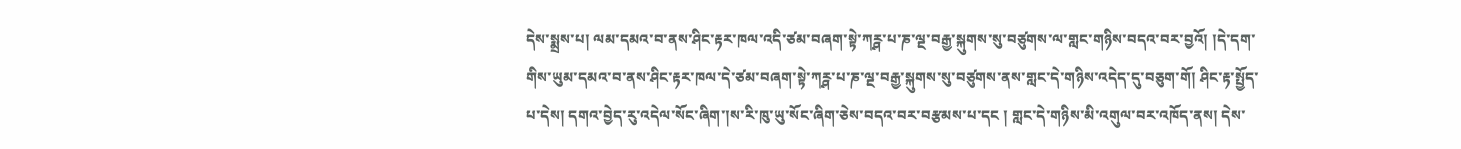དེས་སྨྲས་པ། ལམ་དམའ་བ་ནས་ཤིང་རྟར་ཁལ་འདི་ཙམ་བཞག་སྟེ་ཀཪྴ་པ་ཎ་ལྔ་བརྒྱ་སྐུགས་སུ་བཙུགས་ལ་གླང་གཉིས་བདའ་བར་བྱའོ། །དེ་དག་གིས་ཡུམ་དམའ་བ་ནས་ཤིང་རྟར་ཁལ་དེ་ཙམ་བཞག་སྟེ་ཀཪྴ་པ་ཎ་ལྔ་བརྒྱ་སྐུགས་སུ་བཙུགས་ནས་གླང་དེ་གཉིས་འདེད་དུ་བཅུག་གོ། ཤིང་རྟ་སྤྱོད་པ་དེས། དགའ་བྱེད་རུ་འདེལ་སོང་ཞིག་།ས་རི་ཁུ་ཡུ་སོང་ཞིག་ཅེས་བདའ་བར་བརྩམས་པ་དང ། གླང་དེ་གཉིས་མི་འགུལ་བར་འཁོད་ནས། དེས་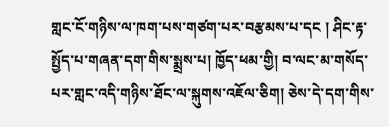གླང་ངོ་གཉིས་ལ་ཁག་པས་གཙག་པར་བརྩམས་པ་དང ། ཤིང་རྟ་སྤྱོད་པ་གཞན་དག་གིས་སྨྲས་པ། ཁྱོད་ཕམ་གྱི། བ་ལང་མ་གསོད་པར་གླང་འདི་གཉིས་ཐོང་ལ་སྐུགས་འཇོལ་ཅིག། ཅེས་དེ་དག་གིས་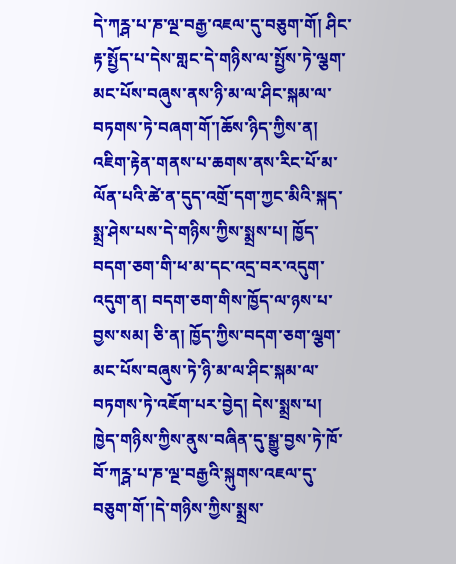དེ་ཀཪྴ་པ་ཎ་ལྔ་བརྒྱ་འཇལ་དུ་བཅུག་གོ། ཤིང་རྟ་སྤྱོད་པ་དེས་གླང་དེ་གཉིས་ལ་སྤྱོས་ཏེ་ལྕག་མང་པོས་བཞུས་ནས་ཉི་མ་ལ་ཤིང་སྐམ་ལ་བཏགས་ཏེ་བཞག་གོ་།ཆོས་ཉིད་ཀྱིས་ན། འཇིག་རྟེན་གནས་པ་ཆགས་ནས་རིང་པོ་མ་ལོན་པའི་ཚེ་ན་དུད་འགྲོ་དག་ཀྱང་མིའི་སྐད་སྨྲ་ཤེས་པས་དེ་གཉིས་ཀྱིས་སྨྲས་པ། ཁྱོད་བདག་ཅག་གི་ཕ་མ་དང་འདྲ་བར་འདུག་འདུག་ན། བདག་ཅག་གིས་ཁྱོད་ལ་ཉས་པ་བྱས་སམ། ཅི་ན། ཁྱོད་ཀྱིས་བདག་ཅག་ལྕག་མང་པོས་བཞུས་ཏེ་ཉི་མ་ལ་ཤིང་སྐམ་ལ་བཏགས་ཏེ་འཇོག་པར་བྱེད། དེས་སྨྲས་པ། ཁྱེད་གཉིས་ཀྱིས་ནུས་བཞིན་དུ་སྒྱུ་བྱས་ཏེ་ཁོ་བོ་ཀཪྴ་པ་ཎ་ལྔ་བརྒྱའི་སྐུགས་འཇལ་དུ་བཅུག་གོ་།དེ་གཉིས་ཀྱིས་སྨྲས་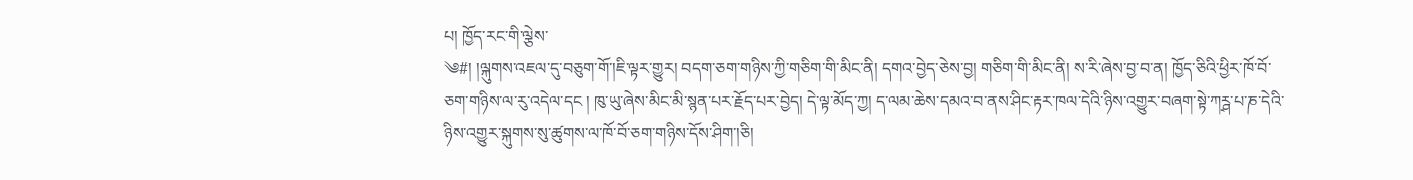པ། ཁྱོད་རང་གི་ལྕེས་
༄#། །ལྐུགས་འཇལ་དུ་བཅུག་གོ་།ཇི་ལྟར་གྱུར། བདག་ཅག་གཉིས་ཀྱི་གཅིག་གི་མིང་ནི། དགའ་བྱེད་ཅེས་བྱ། གཅིག་གི་མིང་ནི། ས་རི་ཞེས་བྱ་བ་ན། ཁྱོད་ཅིའི་ཕྱིར་ཁོ་བོ་ཅག་གཉིས་ལ་རུ་འདེལ་དང ། ཁུ་ཡུ་ཞེས་མིང་མི་སྙན་པར་རྗོད་པར་བྱེད། དེ་ལྟ་མོད་ཀྱ། ད་ལམ་ཆེས་དམའ་བ་ནས་ཤིང་རྟར་ཁལ་དེའི་ཉིས་འགྱུར་བཞག་སྟེ་ཀཪྴ་པ་ཎ་དེའི་ཉིས་འགྱུར་སྐུགས་སུ་ཚུགས་ལ་ཁོ་བོ་ཅག་གཉིས་དོས་ཤིག་།ཅི།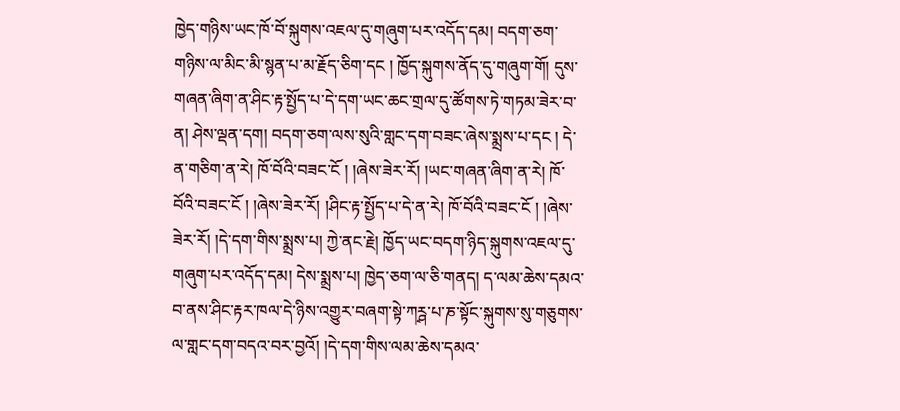ཁྱེད་གཉིས་ཡང་ཁོ་བོ་སྐུགས་འཇལ་དུ་གཞུག་པར་འདོད་དམ། བདག་ཅག་གཉིས་ལ་མིང་མི་སྙན་པ་མ་རྗོད་ཅིག་དང ། ཁྱོད་སྐུགས་ནོད་དུ་གཞུག་གོ། དུས་གཞན་ཞིག་ན་ཤིང་རྟ་སྤྱོད་པ་དེ་དག་ཡང་ཆང་གྲལ་དུ་ཚོགས་ཏེ་གཏམ་ཟེར་བ་ན། ཤེས་ལྡན་དག། བདག་ཅག་ལས་སུའི་གླང་དག་བཟང་ཞེས་སྨྲས་པ་དང ། དེ་ན་གཅིག་ན་རེ། ཁོ་བོའི་བཟང་ངོ ། །ཞེས་ཟེར་རོ། །ཡང་གཞན་ཞིག་ན་རེ། ཁོ་བོའི་བཟང་ངོ ། །ཞེས་ཟེར་རོ། །ཤིང་རྟ་སྤྱོད་པ་དེ་ན་རེ། ཁོ་བོའི་བཟང་ངོ ། །ཞེས་ཟེར་རོ། །དེ་དག་གིས་སྨྲས་པ། ཀྱེ་ནང་རྗེ། ཁྱོད་ཡང་བདག་ཉིད་སྐུགས་འཇལ་དུ་གཞུག་པར་འདོད་དམ། དེས་སྨྲས་པ། ཁྱེད་ཅག་ལ་ཅི་གནད། ད་ལམ་ཆེས་དམའ་བ་ནས་ཤིང་རྟར་ཁལ་དེ་ཉིས་འགྱུར་བཞག་སྟེ་ཀཪྴ་པ་ཎ་སྟོང་སྐུགས་སུ་གཅུགས་ལ་གླང་དག་བདའ་བར་བྱའོ། །དེ་དག་གིས་ལམ་ཆེས་དམའ་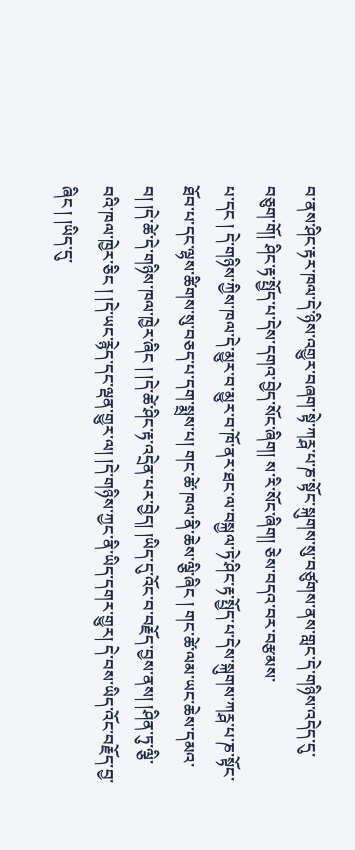བ་ནས་ཤིང་རྟར་ཁལ་དེ་ཉིས་འགྱུར་བཞག་སྟེ་ཀཪྴ་པ་ཎ་སྟོང་སྐུགས་སུ་བཙུགས་ནས་གླང་དེ་གཉིས་འདེད་དུ་བཅུག་གོ། ཤིང་རྟ་སྤྱོད་པ་དེས་དགའ་བྱེད་སོང་ཞིག། ས་རི་སོང་ཞིག། ཅེས་བདའ་བར་བརྩམས་
པ་དང ། དེ་གཉིས་ཀྱིས་ཁལ་དེ་མྱུར་བ་མྱུར་བ་ཁོ་ནར་ཐང་ལ་བསྐྱལ་ཏེ་ཤིང་རྟ་སྤྱོད་པ་དེས་སྐུགས་ཀཪྴ་པ་ཎ་སྟོང་ཐོབ་པ་དང་ལྷས་ཚིགས་སུ་བཅད་པ་དག་སྨྲས་པ། གང་ཚེ་ཁལ་ནི་ཆེས་ལྕི་ཞིང ། གང་ཚེ་ལམ་ཡང་ཆེས་དམའ་བ། །དེ་ཚེ་དེ་གཉིས་ཁལ་ཁྱེར་ཞིང ། །དེ་ཚེ་ཤིང་རྟ་འདྲེན་པར་བྱེད། །ཡིད་དུ་འོང་བ་བརྗོད་བྱས་ནས། །ཤིན་ཏུ་ལྕི་བའི་ཁལ་ཁྱེར་ཅིང ། །དེ་ཡང་རྙེད་དང་ལྡན་གྱུར་ལ། །དེ་གཉིས་ཀྱང་ནི་ཡིད་དགར་གྱུར། དེ་བས་ཡིད་འོང་བརྗོད་བྱ་ཞིང ། །ཡིད་དུ་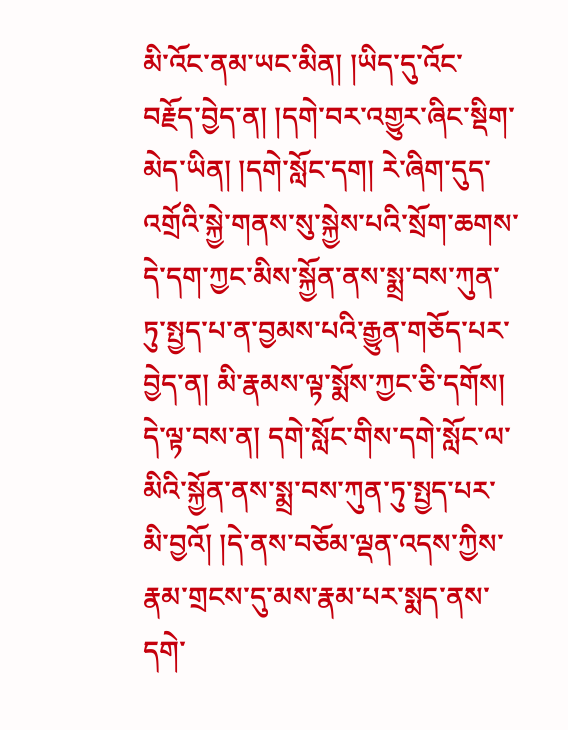མི་འོང་ནམ་ཡང་མིན། །ཡིད་དུ་འོང་བརྗོད་བྱེད་ན། །དགེ་བར་འགྱུར་ཞིང་སྡིག་མེད་ཡིན། །དགེ་སློང་དག། རེ་ཞིག་དུད་འགྲོའི་སྐྱེ་གནས་སུ་སྐྱེས་པའི་སྲོག་ཆགས་དེ་དག་ཀྱང་མིས་སྐྱོན་ནས་སྨྲ་བས་ཀུན་ཏུ་སྤྱད་པ་ན་བྱམས་པའི་རྒྱུན་གཅོད་པར་བྱེད་ན། མི་རྣམས་ལྟ་སྨོས་ཀྱང་ཅི་དགོས། དེ་ལྟ་བས་ན། དགེ་སློང་གིས་དགེ་སློང་ལ་མིའི་སྐྱོན་ནས་སྨྲ་བས་ཀུན་ཏུ་སྤྱད་པར་མི་བྱའོ། །དེ་ནས་བཅོམ་ལྡན་འདས་ཀྱིས་རྣམ་གྲངས་དུ་མས་རྣམ་པར་སྨད་ནས་དགེ་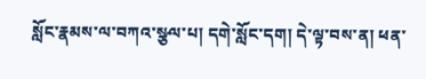སློང་རྣམས་ལ་བཀའ་སྩལ་པ། དགེ་སློང་དག། དེ་ལྟ་བས་ན། ཕན་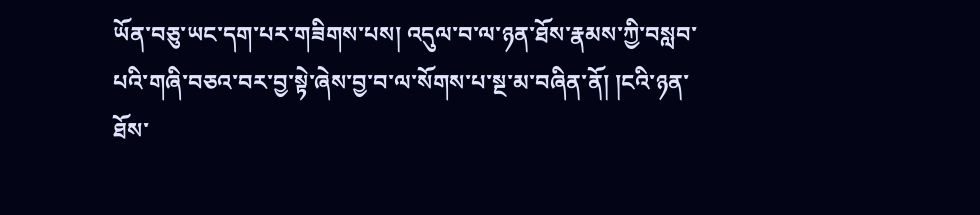ཡོན་བཅུ་ཡང་དག་པར་གཟིགས་པས། འདུལ་བ་ལ་ཉན་ཐོས་རྣམས་ཀྱི་བསླབ་པའི་གཞི་བཅའ་བར་བྱ་སྟེ་ཞེས་བྱ་བ་ལ་སོགས་པ་སྔ་མ་བཞིན་ནོ། །ངའི་ཉན་ཐོས་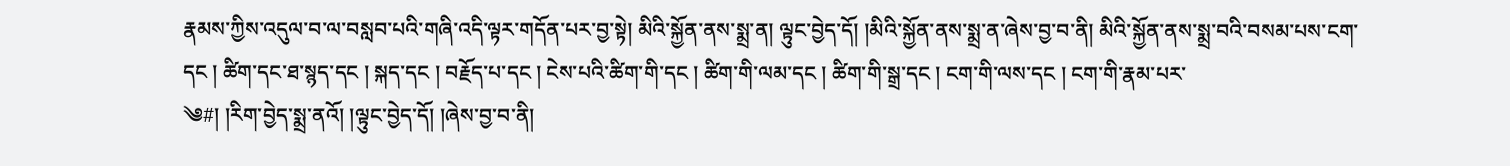རྣམས་ཀྱིས་འདུལ་བ་ལ་བསླབ་པའི་གཞི་འདི་ལྟར་གདོན་པར་བྱ་སྟེ། མིའི་སྐྱོན་ནས་སྨྲ་ན། ལྟུང་བྱེད་དོ། །མིའི་སྐྱོན་ནས་སྨྲ་ན་ཞེས་བྱ་བ་ནི། མིའི་སྐྱོན་ནས་སྨྲ་བའི་བསམ་པས་ངག་དང ། ཚིག་དང་ཐ་སྙད་དང ། སྐད་དང ། བརྗོད་པ་དང ། ངེས་པའི་ཚིག་གི་དང ། ཚིག་གི་ལམ་དང ། ཚིག་གི་སྒྲ་དང ། ངག་གི་ལས་དང ། ངག་གི་རྣམ་པར་
༄#། །རིག་བྱེད་སྨྲ་ནའོ། །ལྟུང་བྱེད་དོ། །ཞེས་བྱ་བ་ནི།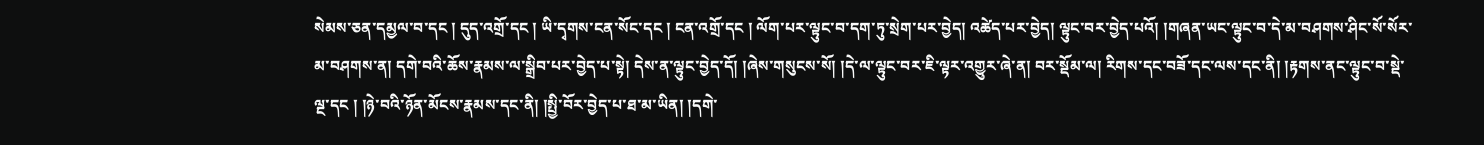སེམས་ཅན་དམྱལ་བ་དང ། དུད་འགྲོ་དང ། ཡི་དྭགས་ངན་སོང་དང ། ངན་འགྲོ་དང ། ལོག་པར་ལྟུང་བ་དག་ཏུ་སྲེག་པར་བྱེད། འཚེད་པར་བྱེད། ལྟུང་བར་བྱེད་པའོ། །གཞན་ཡང་ལྟུང་བ་དེ་མ་བཤགས་ཤིང་སོ་སོར་མ་བཤགས་ན། དགེ་བའི་ཆོས་རྣམས་ལ་སྒྲིབ་པར་བྱེད་པ་སྟེ། དེས་ན་ལྟུང་བྱེད་དོ། །ཞེས་གསུངས་སོ། །དེ་ལ་ལྟུང་བར་ཇི་ལྟར་འགྱུར་ཞེ་ན། བར་སྡོམ་ལ། རིགས་དང་བཟོ་དང་ལས་དང་ནི། །རྟགས་ནང་ལྟུང་བ་སྡེ་ལྔ་དང ། །ཉེ་བའི་ཉོན་མོངས་རྣམས་དང་ནི། །སྤྱི་བོར་བྱེད་པ་ཐ་མ་ཡིན། །དགེ་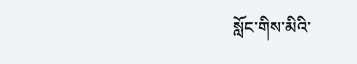སློང་གིས་མིའི་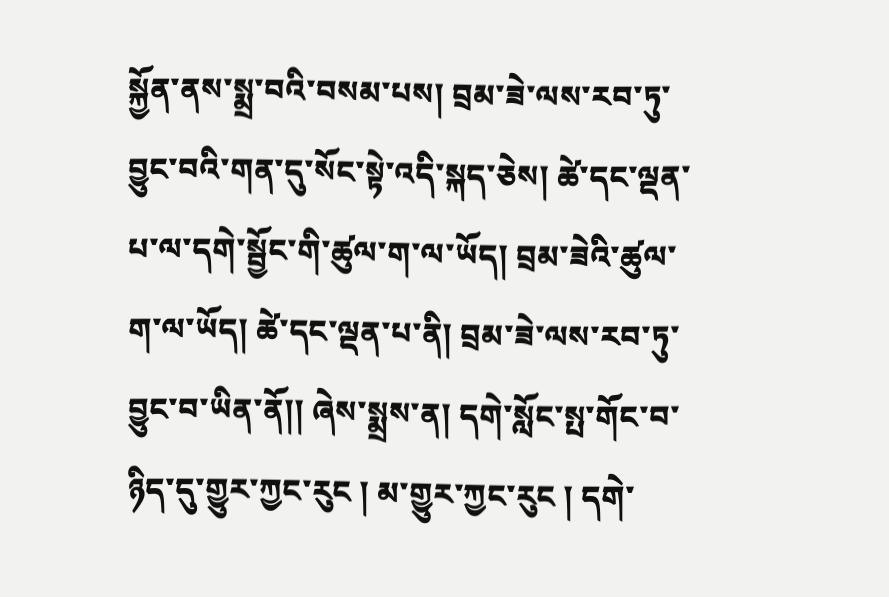སྐྱོན་ནས་སྨྲ་བའི་བསམ་པས། བྲམ་ཟེ་ལས་རབ་ཏུ་བྱུང་བའི་གན་དུ་སོང་སྟེ་འདི་སྐད་ཅེས། ཚེ་དང་ལྡན་པ་ལ་དགེ་སྦྱོང་གི་ཚུལ་ག་ལ་ཡོད། བྲམ་ཟེའི་ཚུལ་ག་ལ་ཡོད། ཚེ་དང་ལྡན་པ་ནི། བྲམ་ཟེ་ལས་རབ་ཏུ་བྱུང་བ་ཡིན་ནོ།། ཞེས་སྨྲས་ན། དགེ་སློང་སྤ་གོང་བ་ཉིད་དུ་གྱུར་ཀྱང་རུང ། མ་གྱུར་ཀྱང་རུང ། དགེ་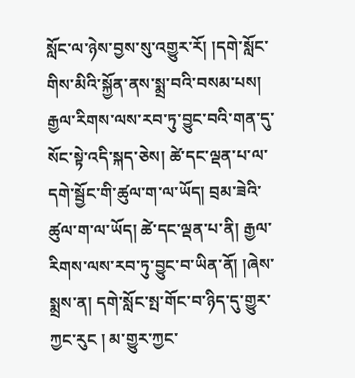སློང་ལ་ཉེས་བྱས་སུ་འགྱུར་རོ། །དགེ་སློང་གིས་མིའི་སྐྱོན་ནས་སྨྲ་བའི་བསམ་པས། རྒྱལ་རིགས་ལས་རབ་ཏུ་བྱུང་བའི་གན་དུ་སོང་སྟེ་འདི་སྐད་ཅེས། ཚེ་དང་ལྡན་པ་ལ་དགེ་སྦྱོང་གི་ཚུལ་ག་ལ་ཡོད། བྲམ་ཟེའི་ཚུལ་ག་ལ་ཡོད། ཚེ་དང་ལྡན་པ་ནི། རྒྱལ་རིགས་ལས་རབ་ཏུ་བྱུང་བ་ཡིན་ནོ། །ཞེས་སྨྲས་ན། དགེ་སློང་སྤ་གོང་བ་ཉིད་དུ་གྱུར་ཀྱང་རུང ། མ་གྱུར་ཀྱང་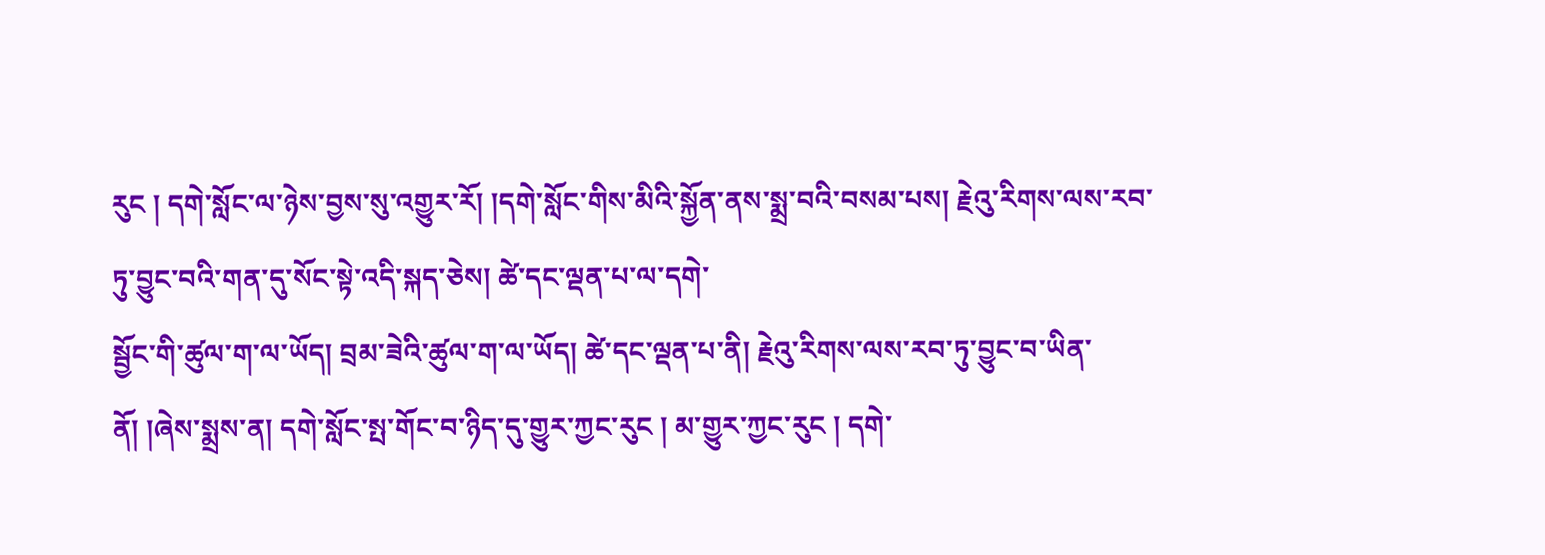རུང ། དགེ་སློང་ལ་ཉེས་བྱས་སུ་འགྱུར་རོ། །དགེ་སློང་གིས་མིའི་སྐྱོན་ནས་སྨྲ་བའི་བསམ་པས། རྗེའུ་རིགས་ལས་རབ་ཏུ་བྱུང་བའི་གན་དུ་སོང་སྟེ་འདི་སྐད་ཅེས། ཚེ་དང་ལྡན་པ་ལ་དགེ་
སྦྱོང་གི་ཚུལ་ག་ལ་ཡོད། བྲམ་ཟེའི་ཚུལ་ག་ལ་ཡོད། ཚེ་དང་ལྡན་པ་ནི། རྗེའུ་རིགས་ལས་རབ་ཏུ་བྱུང་བ་ཡིན་ནོ། །ཞེས་སྨྲས་ན། དགེ་སློང་སྤ་གོང་བ་ཉིད་དུ་གྱུར་ཀྱང་རུང ། མ་གྱུར་ཀྱང་རུང ། དགེ་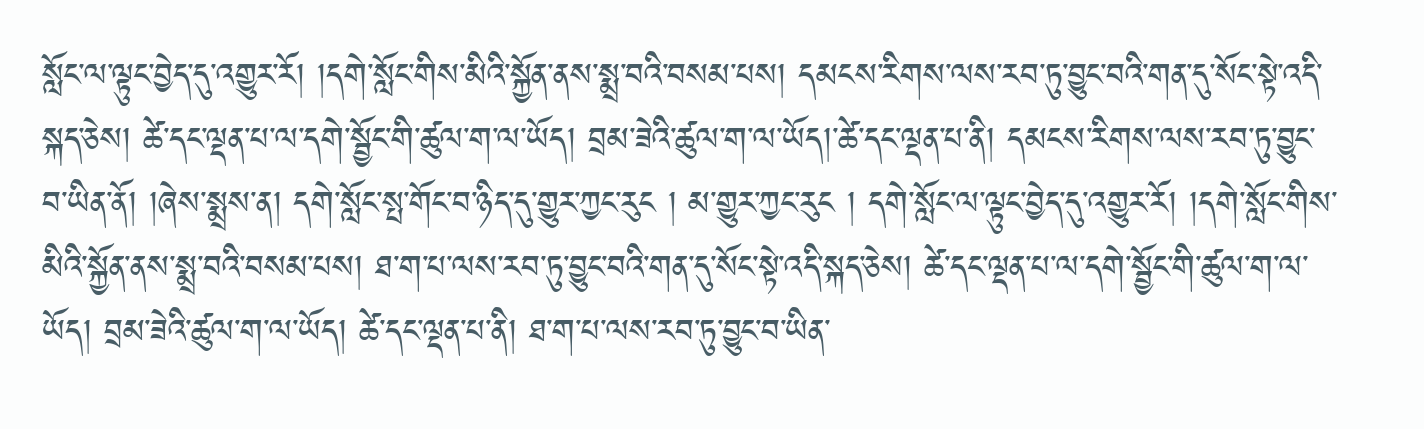སློང་ལ་ལྟུང་བྱེད་དུ་འགྱུར་རོ། །དགེ་སློང་གིས་མིའི་སྐྱོན་ནས་སྨྲ་བའི་བསམ་པས། དམངས་རིགས་ལས་རབ་ཏུ་བྱུང་བའི་གན་དུ་སོང་སྟེ་འདི་སྐད་ཅེས། ཚེ་དང་ལྡན་པ་ལ་དགེ་སྦྱོང་གི་ཚུལ་ག་ལ་ཡོད། བྲམ་ཟེའི་ཚུལ་ག་ལ་ཡོད།་ཚེ་དང་ལྡན་པ་ནི། དམངས་རིགས་ལས་རབ་ཏུ་བྱུང་བ་ཡིན་ནོ། །ཞེས་སྨྲས་ན། དགེ་སློང་སྤ་གོང་བ་ཉིད་དུ་གྱུར་ཀྱང་རུང ། མ་གྱུར་ཀྱང་རུང ། དགེ་སློང་ལ་ལྟུང་བྱེད་དུ་འགྱུར་རོ། །དགེ་སློང་གིས་མིའི་སྐྱོན་ནས་སྨྲ་བའི་བསམ་པས། ཐ་ག་པ་ལས་རབ་ཏུ་བྱུང་བའི་གན་དུ་སོང་སྟེ་འདི་སྐད་ཅེས། ཚེ་དང་ལྡན་པ་ལ་དགེ་སྦྱོང་གི་ཚུལ་ག་ལ་ཡོད། བྲམ་ཟེའི་ཚུལ་ག་ལ་ཡོད། ཚེ་དང་ལྡན་པ་ནི། ཐ་ག་པ་ལས་རབ་ཏུ་བྱུང་བ་ཡིན་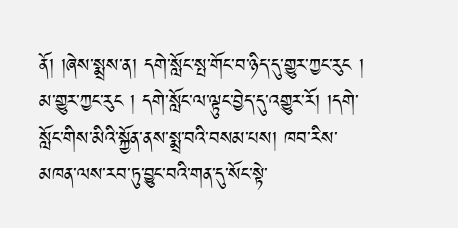ནོ། །ཞེས་སྨྲས་ན། དགེ་སློང་སྤ་གོང་བ་ཉིད་དུ་གྱུར་ཀྱང་རུང ། མ་གྱུར་ཀྱང་རུང ། དགེ་སློང་ལ་ལྟུང་བྱེད་དུ་འགྱུར་རོ། །དགེ་སློང་གིས་མིའི་སྐྱོན་ནས་སྨྲ་བའི་བསམ་པས། ཁབ་རིས་མཁན་ལས་རབ་ཏུ་བྱུང་བའི་གན་དུ་སོང་སྟེ་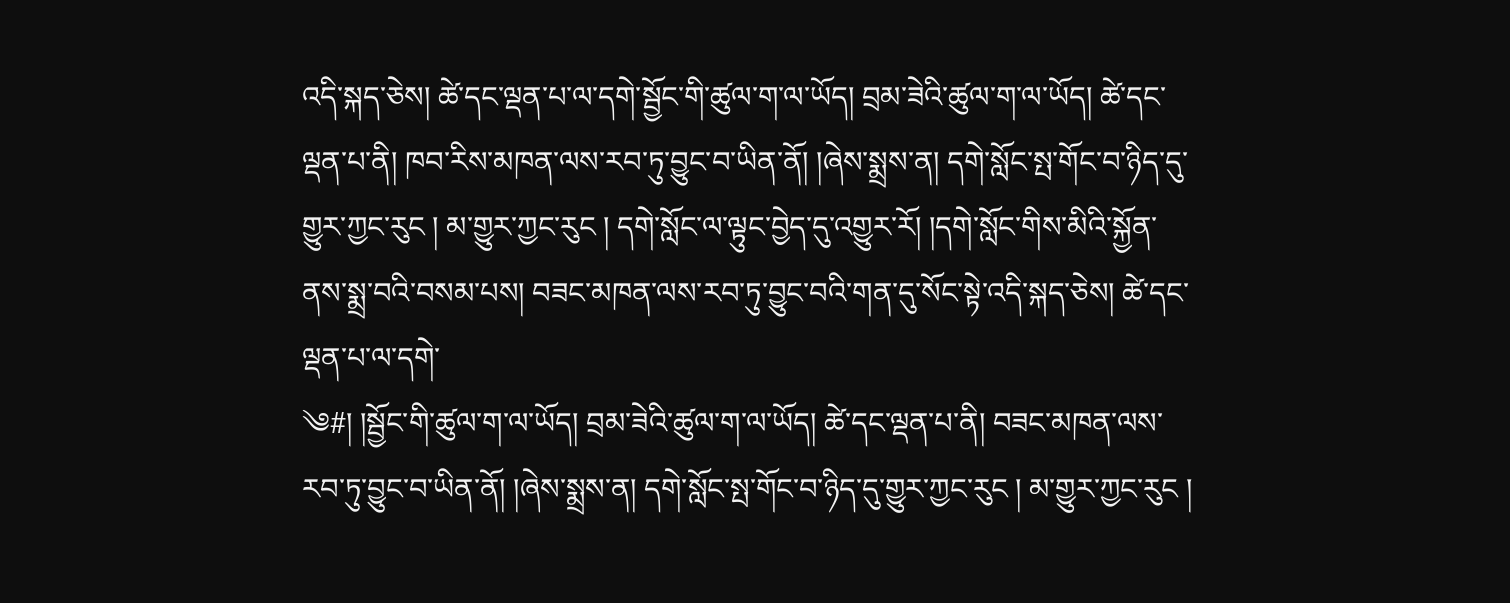འདི་སྐད་ཅེས། ཚེ་དང་ལྡན་པ་ལ་དགེ་སྦྱོང་གི་ཚུལ་ག་ལ་ཡོད། བྲམ་ཟེའི་ཚུལ་ག་ལ་ཡོད། ཚེ་དང་ལྡན་པ་ནི། ཁབ་རིས་མཁན་ལས་རབ་ཏུ་བྱུང་བ་ཡིན་ནོ། །ཞེས་སྨྲས་ན། དགེ་སློང་སྤ་གོང་བ་ཉིད་དུ་གྱུར་ཀྱང་རུང ། མ་གྱུར་ཀྱང་རུང ། དགེ་སློང་ལ་ལྟུང་བྱེད་དུ་འགྱུར་རོ། །དགེ་སློང་གིས་མིའི་སྐྱོན་ནས་སྨྲ་བའི་བསམ་པས། བཟང་མཁན་ལས་རབ་ཏུ་བྱུང་བའི་གན་དུ་སོང་སྟེ་འདི་སྐད་ཅེས། ཚེ་དང་ལྡན་པ་ལ་དགེ་
༄#། །སྦྱོང་གི་ཚུལ་ག་ལ་ཡོད། བྲམ་ཟེའི་ཚུལ་ག་ལ་ཡོད། ཚེ་དང་ལྡན་པ་ནི། བཟང་མཁན་ལས་རབ་ཏུ་བྱུང་བ་ཡིན་ནོ། །ཞེས་སྨྲས་ན། དགེ་སློང་སྤ་གོང་བ་ཉིད་དུ་གྱུར་ཀྱང་རུང ། མ་གྱུར་ཀྱང་རུང །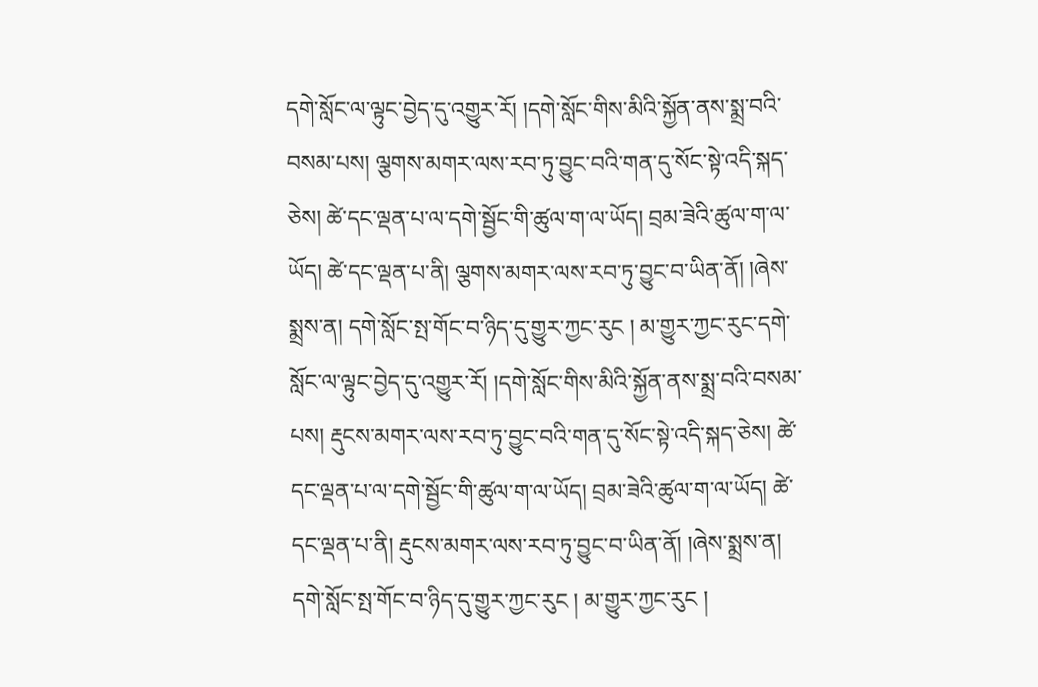དགེ་སློང་ལ་ལྟུང་བྱེད་དུ་འགྱུར་རོ། །དགེ་སློང་གིས་མིའི་སྐྱོན་ནས་སྨྲ་བའི་བསམ་པས། ལྕགས་མགར་ལས་རབ་ཏུ་བྱུང་བའི་གན་དུ་སོང་སྟེ་འདི་སྐད་ཅེས། ཚེ་དང་ལྡན་པ་ལ་དགེ་སྦྱོང་གི་ཚུལ་ག་ལ་ཡོད། བྲམ་ཟེའི་ཚུལ་ག་ལ་ཡོད། ཚེ་དང་ལྡན་པ་ནི། ལྕགས་མགར་ལས་རབ་ཏུ་བྱུང་བ་ཡིན་ནོ། །ཞེས་སྨྲས་ན། དགེ་སློང་སྤ་གོང་བ་ཉིད་དུ་གྱུར་ཀྱང་རུང ། མ་གྱུར་ཀྱང་རུང་དགེ་སློང་ལ་ལྟུང་བྱེད་དུ་འགྱུར་རོ། །དགེ་སློང་གིས་མིའི་སྐྱོན་ནས་སྨྲ་བའི་བསམ་པས། རྡུངས་མགར་ལས་རབ་ཏུ་བྱུང་བའི་གན་དུ་སོང་སྟེ་འདི་སྐད་ཅེས། ཚེ་དང་ལྡན་པ་ལ་དགེ་སྦྱོང་གི་ཚུལ་ག་ལ་ཡོད། བྲམ་ཟེའི་ཚུལ་ག་ལ་ཡོད། ཚེ་དང་ལྡན་པ་ནི། རྡུངས་མགར་ལས་རབ་ཏུ་བྱུང་བ་ཡིན་ནོ། །ཞེས་སྨྲས་ན། དགེ་སློང་སྤ་གོང་བ་ཉིད་དུ་གྱུར་ཀྱང་རུང ། མ་གྱུར་ཀྱང་རུང །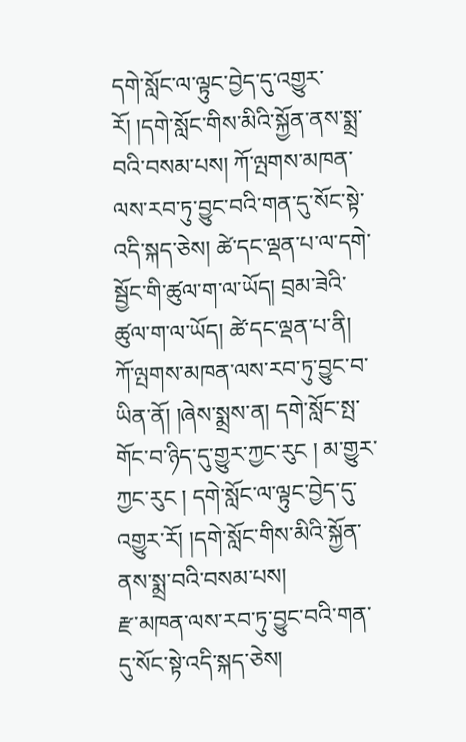དགེ་སློང་ལ་ལྟུང་བྱེད་དུ་འགྱུར་རོ། །དགེ་སློང་གིས་མིའི་སྐྱོན་ནས་སྨྲ་བའི་བསམ་པས། ཀོ་ལྤགས་མཁན་ལས་རབ་ཏུ་བྱུང་བའི་གན་དུ་སོང་སྟེ་འདི་སྐད་ཅེས། ཚེ་དང་ལྡན་པ་ལ་དགེ་སྦྱོང་གི་ཚུལ་ག་ལ་ཡོད། བྲམ་ཟེའི་ཚུལ་ག་ལ་ཡོད། ཚེ་དང་ལྡན་པ་ནི། ཀོ་ལྤགས་མཁན་ལས་རབ་ཏུ་བྱུང་བ་ཡིན་ནོ། །ཞེས་སྨྲས་ན། དགེ་སློང་སྤ་གོང་བ་ཉིད་དུ་གྱུར་ཀྱང་རུང ། མ་གྱུར་ཀྱང་རུང ། དགེ་སློང་ལ་ལྟུང་བྱེད་དུ་འགྱུར་རོ། །དགེ་སློང་གིས་མིའི་སྐྱོན་ནས་སྨྲ་བའི་བསམ་པས།
རྫ་མཁན་ལས་རབ་ཏུ་བྱུང་བའི་གན་དུ་སོང་སྟེ་འདི་སྐད་ཅེས།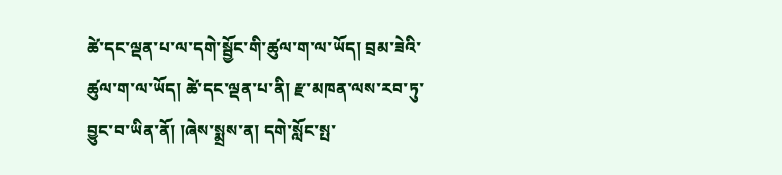ཚེ་དང་ལྡན་པ་ལ་དགེ་སྦྱོང་གི་ཚུལ་ག་ལ་ཡོད། བྲམ་ཟེའི་ཚུལ་ག་ལ་ཡོད། ཚེ་དང་ལྡན་པ་ནི། རྫ་མཁན་ལས་རབ་ཏུ་བྱུང་བ་ཡིན་ནོ། །ཞེས་སྨྲས་ན། དགེ་སློང་སྤ་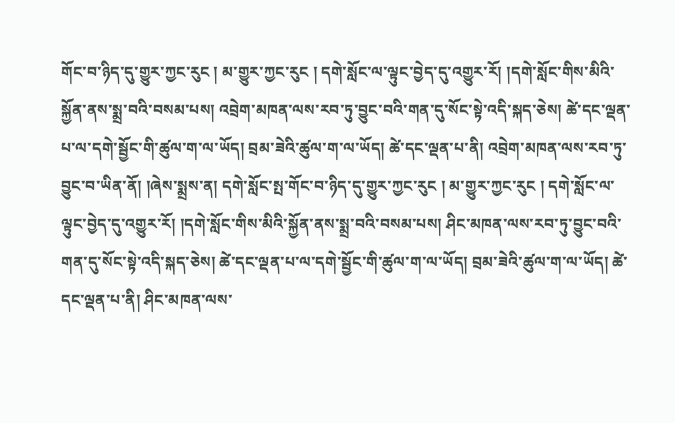གོང་བ་ཉིད་དུ་གྱུར་ཀྱང་རུང ། མ་གྱུར་ཀྱང་རུང ། དགེ་སློང་ལ་ལྟུང་བྱེད་དུ་འགྱུར་རོ། །དགེ་སློང་གིས་མིའི་སྐྱོན་ནས་སྨྲ་བའི་བསམ་པས། འབྲེག་མཁན་ལས་རབ་ཏུ་བྱུང་བའི་གན་དུ་སོང་སྟེ་འདི་སྐད་ཅེས། ཚེ་དང་ལྡན་པ་ལ་དགེ་སྦྱོང་གི་ཚུལ་ག་ལ་ཡོད། བྲམ་ཟེའི་ཚུལ་ག་ལ་ཡོད། ཚེ་དང་ལྡན་པ་ནི། འབྲེག་མཁན་ལས་རབ་ཏུ་བྱུང་བ་ཡིན་ནོ། །ཞེས་སྨྲས་ན། དགེ་སློང་སྤ་གོང་བ་ཉིད་དུ་གྱུར་ཀྱང་རུང ། མ་གྱུར་ཀྱང་རུང ། དགེ་སློང་ལ་ལྟུང་བྱེད་དུ་འགྱུར་རོ། །དགེ་སློང་གིས་མིའི་སྐྱོན་ནས་སྨྲ་བའི་བསམ་པས། ཤིང་མཁན་ལས་རབ་ཏུ་བྱུང་བའི་གན་དུ་སོང་སྟེ་འདི་སྐད་ཅེས། ཚེ་དང་ལྡན་པ་ལ་དགེ་སྦྱོང་གི་ཚུལ་ག་ལ་ཡོད། བྲམ་ཟེའི་ཚུལ་ག་ལ་ཡོད། ཚེ་དང་ལྡན་པ་ནི། ཤིང་མཁན་ལས་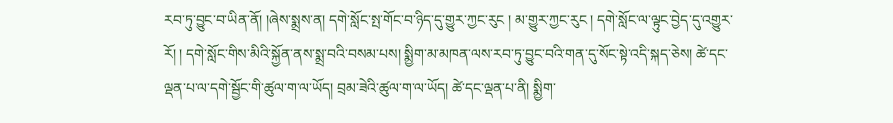རབ་ཏུ་བྱུང་བ་ཡིན་ནོ། །ཞེས་སྨྲས་ན། དགེ་སློང་སྤ་གོང་བ་ཉིད་དུ་གྱུར་ཀྱང་རུང ། མ་གྱུར་ཀྱང་རུང ། དགེ་སློང་ལ་ལྟུང་བྱེད་དུ་འགྱུར་རོ། ། དགེ་སློང་གིས་མིའི་སྐྱོན་ནས་སྨྲ་བའི་བསམ་པས། སྨྱིག་མ་མཁན་ལས་རབ་ཏུ་བྱུང་བའི་གན་དུ་སོང་སྟེ་འདི་སྐད་ཅེས། ཚེ་དང་ལྡན་པ་ལ་དགེ་སྦྱོང་གི་ཚུལ་ག་ལ་ཡོད། བྲམ་ཟེའི་ཚུལ་ག་ལ་ཡོད། ཚེ་དང་ལྡན་པ་ནི། སྨྱིག་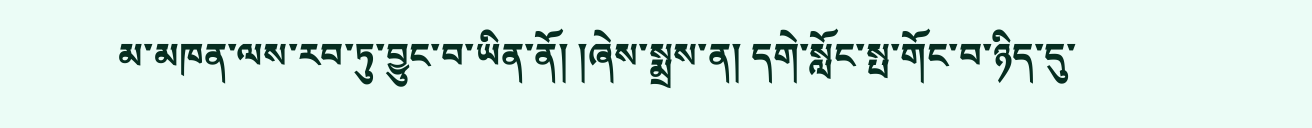མ་མཁན་ལས་རབ་ཏུ་བྱུང་བ་ཡིན་ནོ། །ཞེས་སྨྲས་ན། དགེ་སློང་སྤ་གོང་བ་ཉིད་དུ་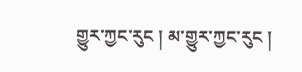གྱུར་ཀྱང་རུང ། མ་གྱུར་ཀྱང་རུང །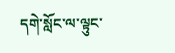དགེ་སློང་ལ་ལྟུང་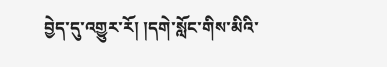བྱེད་དུ་འགྱུར་རོ། །དགེ་སློང་གིས་མིའི་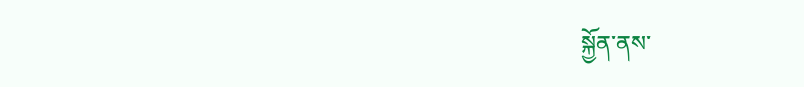སྐྱོན་ནས་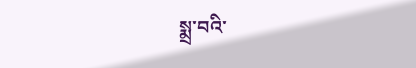སྨྲ་བའི་